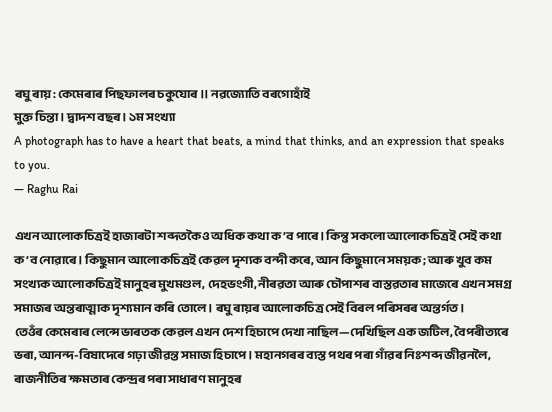ৰঘু ৰায়: কেমেৰাৰ পিছফালৰ চকুযোৰ ।। নৱজ্যোতি বৰগোহাঁই
মুক্ত চিন্তা। দ্বাদশ বছৰ। ১ম সংখ্যা
A photograph has to have a heart that beats, a mind that thinks, and an expression that speaks to you.
— Raghu Rai

এখন আলোকচিত্ৰই হাজাৰটা শব্দতকৈও অধিক কথা ক’ব পাৰে। কিন্তু সকলো আলোকচিত্ৰই সেই কথা ক’ব নোৱাৰে। কিছুমান আলোকচিত্ৰই কেৱল দৃশ্যক বন্দী কৰে, আন কিছুমানে সময়ক; আৰু খুব কম সংখ্যক আলোকচিত্ৰই মানুহৰ মুখমণ্ডল, দেহভংগী, নীৰৱতা আৰু চৌপাশৰ বাস্তৱতাৰ মাজেৰে এখন সমগ্ৰ সমাজৰ অন্তৰাত্মাক দৃশ্যমান কৰি তোলে। ৰঘু ৰায়ৰ আলোকচিত্ৰ সেই বিৰল পৰিসৰৰ অন্তৰ্গত।
তেওঁৰ কেমেৰাৰ লেন্সে ভাৰতক কেৱল এখন দেশ হিচাপে দেখা নাছিল—দেখিছিল এক জটিল, বৈপৰীত্যৰে ভৰা, আনন্দ-বিষাদেৰে গঢ়া জীৱন্ত সমাজ হিচাপে। মহানগৰৰ ব্যস্ত পথৰ পৰা গাঁৱৰ নিঃশব্দ জীৱনলৈ, ৰাজনীতিৰ ক্ষমতাৰ কেন্দ্ৰৰ পৰা সাধাৰণ মানুহৰ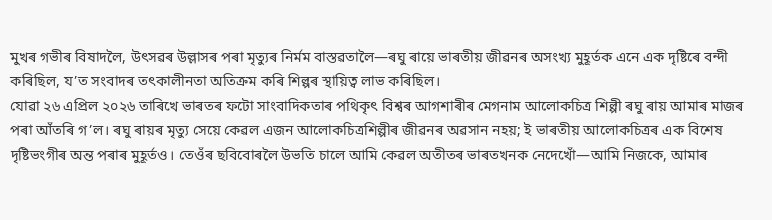মুখৰ গভীৰ বিষাদলৈ, উৎসৱৰ উল্লাসৰ পৰা মৃত্যুৰ নিৰ্মম বাস্তৱতালৈ—ৰঘু ৰায়ে ভাৰতীয় জীৱনৰ অসংখ্য মুহূৰ্তক এনে এক দৃষ্টিৰে বন্দী কৰিছিল, য’ত সংবাদৰ তৎকালীনতা অতিক্ৰম কৰি শিল্পৰ স্থায়িত্ব লাভ কৰিছিল।
যোৱা ২৬ এপ্ৰিল ২০২৬ তাৰিখে ভাৰতৰ ফটো সাংবাদিকতাৰ পথিকৃৎ বিশ্বৰ আগশাৰীৰ মেগনাম আলোকচিত্ৰ শিল্পী ৰঘু ৰায় আমাৰ মাজৰ পৰা আঁতৰি গ’ল। ৰঘু ৰায়ৰ মৃত্যু সেয়ে কেৱল এজন আলোকচিত্ৰশিল্পীৰ জীৱনৰ অৱসান নহয়; ই ভাৰতীয় আলোকচিত্ৰৰ এক বিশেষ দৃষ্টিভংগীৰ অন্ত পৰাৰ মুহূৰ্তও। তেওঁৰ ছবিবোৰলৈ উভতি চালে আমি কেৱল অতীতৰ ভাৰতখনক নেদেখোঁ—আমি নিজকে, আমাৰ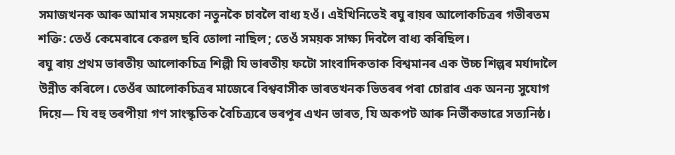সমাজখনক আৰু আমাৰ সময়কো নতুনকৈ চাবলৈ বাধ্য হওঁ। এইখিনিতেই ৰঘু ৰায়ৰ আলোকচিত্ৰৰ গভীৰতম শক্তি: তেওঁ কেমেৰাৰে কেৱল ছবি তোলা নাছিল; তেওঁ সময়ক সাক্ষ্য দিবলৈ বাধ্য কৰিছিল।
ৰঘু ৰায় প্ৰথম ভাৰতীয় আলোকচিত্ৰ শিল্পী যি ভাৰতীয় ফটো সাংবাদিকতাক বিশ্বমানৰ এক উচ্চ শিল্পৰ মৰ্যাদালৈ উন্নীত কৰিলে। তেওঁৰ আলোকচিত্ৰৰ মাজেৰে বিশ্ববাসীক ভাৰতখনক ভিতৰৰ পৰা চোৱাৰ এক অনন্য সুযোগ দিয়ে— যি বহু তৰপীয়া গণ সাংস্কৃতিক বৈচিত্ৰ্যৰে ভৰপূৰ এখন ভাৰত, যি অকপট আৰু নিৰ্ভীকভাৱে সত্যনিষ্ঠ।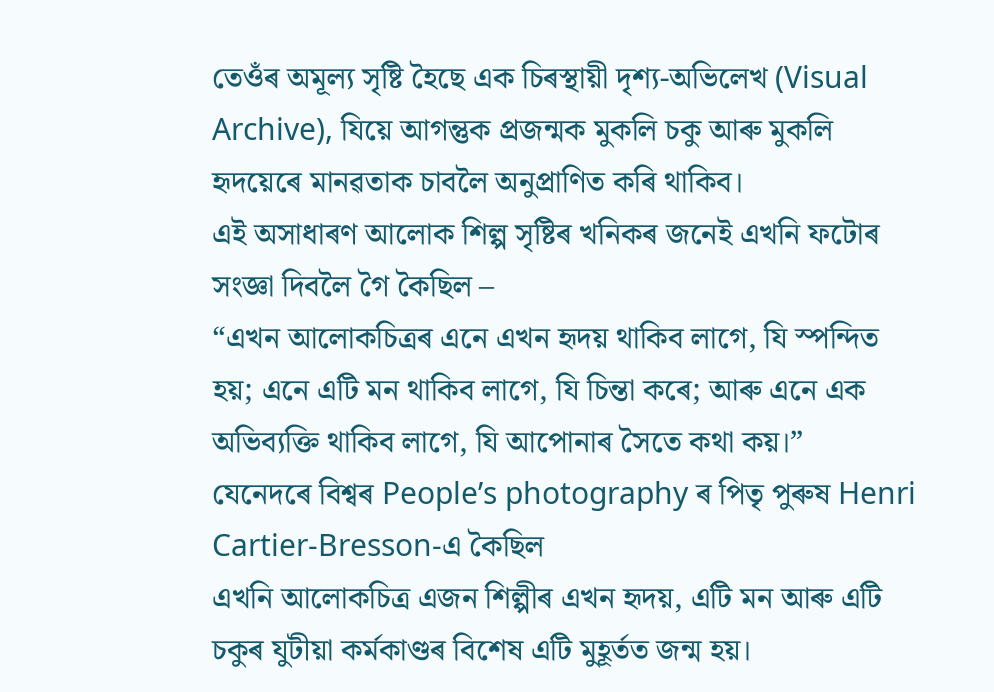তেওঁৰ অমূল্য সৃষ্টি হৈছে এক চিৰস্থায়ী দৃশ্য-অভিলেখ (Visual Archive), যিয়ে আগন্তুক প্ৰজন্মক মুকলি চকু আৰু মুকলি হৃদয়েৰে মানৱতাক চাবলৈ অনুপ্ৰাণিত কৰি থাকিব।
এই অসাধাৰণ আলোক শিল্প সৃষ্টিৰ খনিকৰ জনেই এখনি ফটোৰ সংজ্ঞা দিবলৈ গৈ কৈছিল –
“এখন আলোকচিত্ৰৰ এনে এখন হৃদয় থাকিব লাগে, যি স্পন্দিত হয়; এনে এটি মন থাকিব লাগে, যি চিন্তা কৰে; আৰু এনে এক অভিব্যক্তি থাকিব লাগে, যি আপোনাৰ সৈতে কথা কয়।”
যেনেদৰে বিশ্বৰ People’s photography ৰ পিতৃ পুৰুষ Henri Cartier-Bresson-এ কৈছিল
এখনি আলোকচিত্ৰ এজন শিল্পীৰ এখন হৃদয়, এটি মন আৰু এটি চকুৰ যুটীয়া কৰ্মকাণ্ডৰ বিশেষ এটি মুহূৰ্তত জন্ম হয়।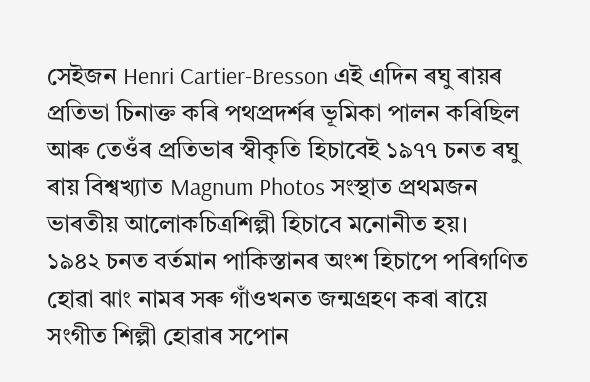সেইজন Henri Cartier-Bresson এই এদিন ৰঘু ৰায়ৰ প্ৰতিভা চিনাক্ত কৰি পথপ্ৰদৰ্শৰ ভূমিকা পালন কৰিছিল আৰু তেওঁৰ প্ৰতিভাৰ স্বীকৃতি হিচাবেই ১৯৭৭ চনত ৰঘু ৰায় বিশ্বখ্যাত Magnum Photos সংস্থাত প্ৰথমজন ভাৰতীয় আলোকচিত্ৰশিল্পী হিচাবে মনোনীত হয়।
১৯৪২ চনত বৰ্তমান পাকিস্তানৰ অংশ হিচাপে পৰিগণিত হোৱা ঝাং নামৰ সৰু গাঁওখনত জন্মগ্ৰহণ কৰা ৰায়ে সংগীত শিল্পী হোৱাৰ সপোন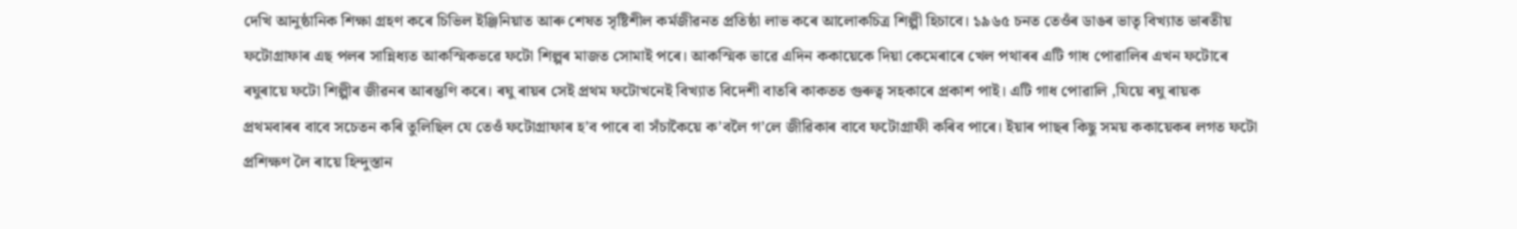দেখি আনুষ্ঠানিক শিক্ষা গ্ৰহণ কৰে চিভিল ইঞ্জিনিয়াত আৰু শেষত সৃষ্টিশীল কৰ্মজীৱনত প্ৰতিষ্ঠা লাভ কৰে আলোকচিত্ৰ শিল্পী হিচাবে। ১৯৬৫ চনত তেওঁৰ ডাঙৰ ভাতৃ বিখ্যাত ভাৰতীয় ফটোগ্ৰাফাৰ এছ পলৰ সান্নিধ্যত আকস্মিকভৱে ফটো শিল্পৰ মাজত সোমাই পৰে। আকস্মিক ভাৱে এদিন ককায়েকে দিয়া কেমেৰাৰে খেল পথাৰৰ এটি গাধ পোৱালিৰ এখন ফটোৰে ৰঘুৰায়ে ফটো শিল্পীৰ জীৱনৰ আৰম্ভণি কৰে। ৰঘু ৰায়ৰ সেই প্ৰথম ফটোখনেই বিখ্যাত বিদেশী বাতৰি কাকতত গুৰুত্ব সহকাৰে প্ৰকাশ পাই। এটি গাধ পোৱালি ,যিয়ে ৰঘু ৰায়ক প্ৰথমবাৰৰ বাবে সচেতন কৰি তুলিছিল যে তেওঁ ফটোগ্ৰাফাৰ হ’ব পাৰে বা সঁচাকৈয়ে ক’বলৈ গ’লে জীৱিকাৰ বাবে ফটোগ্ৰাফী কৰিব পাৰে। ইয়াৰ পাছৰ কিছু সময় ককায়েকৰ লগত ফটো প্ৰশিক্ষণ লৈ ৰায়ে হিন্দুস্তান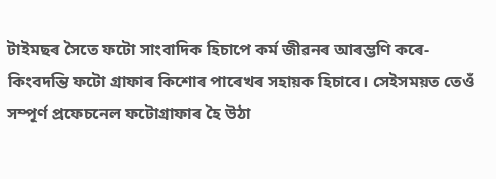টাইমছৰ সৈতে ফটো সাংবাদিক হিচাপে কৰ্ম জীৱনৰ আৰম্ভণি কৰে- কিংবদন্তি ফটো গ্ৰাফাৰ কিশোৰ পাৰেখৰ সহায়ক হিচাবে। সেইসময়ত তেওঁ সম্পূৰ্ণ প্ৰফেচনেল ফটোগ্ৰাফাৰ হৈ উঠা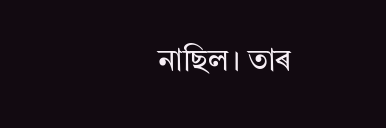নাছিল। তাৰ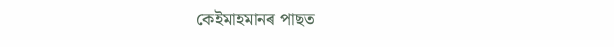কেইমাহমানৰ পাছত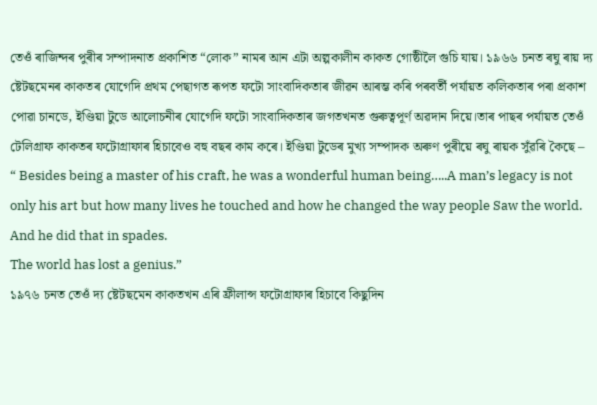তেওঁ ৰাজিন্দৰ পুৰীৰ সম্পাদনাত প্ৰকাশিত “লোক” নামৰ আন এটা অল্পকালীন কাকত গোষ্ঠীলৈ গুচি যায়। ১৯৬৬ চনত ৰঘু ৰায় দ্য ষ্টেটছমেনৰ কাকতৰ যোগেদি প্ৰথম পেছাগত ৰূপত ফটো সাংবাদিকতাৰ জীৱন আৰম্ভ কৰি পৰবৰ্তী পৰ্যায়ত কলিকতাৰ পৰা প্ৰকাশ পোৱা চানডে, ইণ্ডিয়া টুডে আলোচনীৰ যোগেদি ফটো সাংবাদিকতাৰ জগতখনত গুৰুত্বপূৰ্ণ অৱদান দিয়ে।তাৰ পাছৰ পৰ্যায়ত তেওঁ টেলিগ্ৰাফ কাকতৰ ফটোগ্ৰাফাৰ হিচাবেও বহু বছৰ কাম কৰে। ইণ্ডিয়া টুডেৰ মুখ্য সম্পাদক অৰুণ পুৰীয়ে ৰঘু ৰায়ক সুঁৱৰি কৈছে –
“ Besides being a master of his craft, he was a wonderful human being…..A man’s legacy is not only his art but how many lives he touched and how he changed the way people Saw the world. And he did that in spades.
The world has lost a genius.”
১৯৭৬ চনত তেওঁ দ্য ষ্টেটছমেন কাকতখন এৰি ফ্ৰীলান্স ফটোগ্ৰাফাৰ হিচাবে কিছুদিন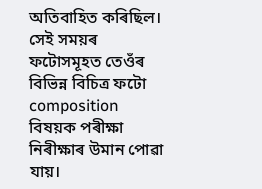অতিবাহিত কৰিছিল। সেই সময়ৰ ফটোসমূহত তেওঁৰ বিভিন্ন বিচিত্ৰ ফটো composition বিষয়ক পৰীক্ষা নিৰীক্ষাৰ উমান পোৱা যায়।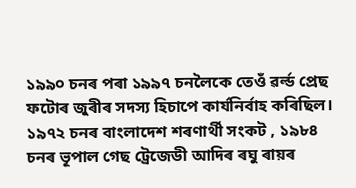১৯৯০ চনৰ পৰা ১৯৯৭ চনলৈকে তেওঁ ৱৰ্ল্ড প্ৰেছ ফটোৰ জুৰীৰ সদস্য হিচাপে কাৰ্যনিৰ্বাহ কৰিছিল।
১৯৭২ চনৰ বাংলাদেশ শৰণাৰ্থী সংকট , ১৯৮৪ চনৰ ভূপাল গেছ ট্ৰেজেডী আদিৰ ৰঘু ৰায়ৰ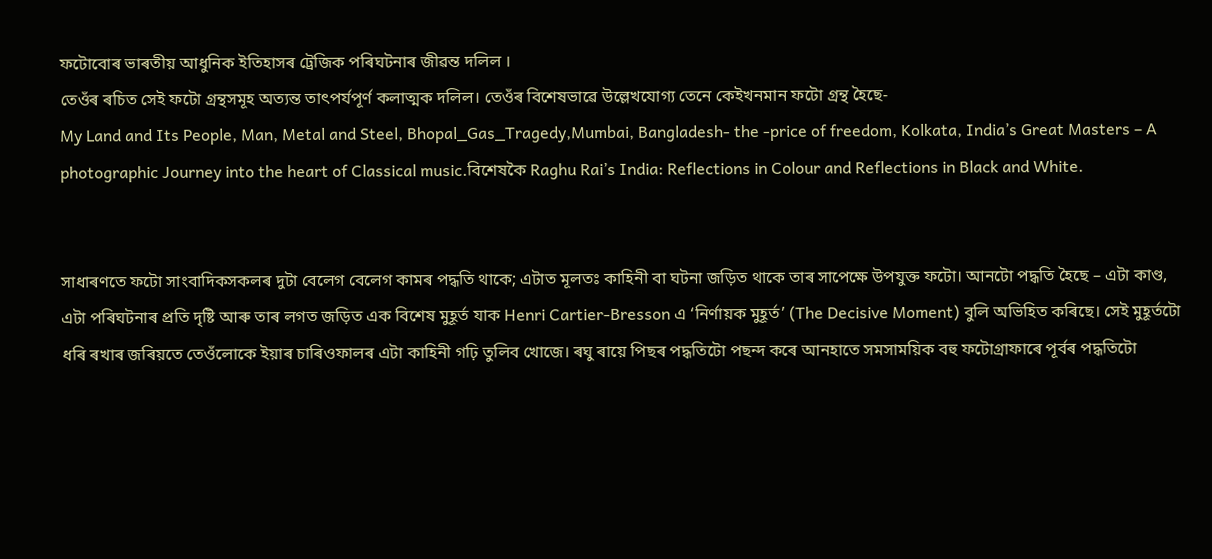ফটোবোৰ ভাৰতীয় আধুনিক ইতিহাসৰ ট্ৰেজিক পৰিঘটনাৰ জীৱন্ত দলিল ।
তেওঁৰ ৰচিত সেই ফটো গ্ৰন্থসমূহ অত্যন্ত তাৎপৰ্যপূৰ্ণ কলাত্মক দলিল। তেওঁৰ বিশেষভাৱে উল্লেখযোগ্য তেনে কেইখনমান ফটো গ্ৰন্থ হৈছে-
My Land and Its People, Man, Metal and Steel, Bhopal_Gas_Tragedy,Mumbai, Bangladesh- the -price of freedom, Kolkata, India’s Great Masters – A photographic Journey into the heart of Classical music.বিশেষকৈ Raghu Rai’s India: Reflections in Colour and Reflections in Black and White.


সাধাৰণতে ফটো সাংবাদিকসকলৰ দুটা বেলেগ বেলেগ কামৰ পদ্ধতি থাকে; এটাত মূলতঃ কাহিনী বা ঘটনা জড়িত থাকে তাৰ সাপেক্ষে উপযুক্ত ফটো। আনটো পদ্ধতি হৈছে – এটা কাণ্ড, এটা পৰিঘটনাৰ প্ৰতি দৃষ্টি আৰু তাৰ লগত জড়িত এক বিশেষ মুহূৰ্ত যাক Henri Cartier-Bresson এ ‘নিৰ্ণায়ক মুহূৰ্ত’ (The Decisive Moment) বুলি অভিহিত কৰিছে। সেই মুহূৰ্তটো ধৰি ৰখাৰ জৰিয়তে তেওঁলোকে ইয়াৰ চাৰিওফালৰ এটা কাহিনী গঢ়ি তুলিব খোজে। ৰঘু ৰায়ে পিছৰ পদ্ধতিটো পছন্দ কৰে আনহাতে সমসাময়িক বহু ফটোগ্ৰাফাৰে পূৰ্বৰ পদ্ধতিটো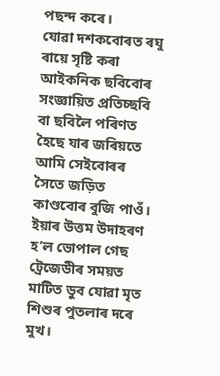পছন্দ কৰে।
যোৱা দশকবোৰত ৰঘু ৰায়ে সৃষ্টি কৰা আইকনিক ছবিবোৰ সংজ্ঞায়িত প্ৰতিচ্ছবি বা ছবিলৈ পৰিণত হৈছে যাৰ জৰিয়তে আমি সেইবোৰৰ সৈতে জড়িত কাণ্ডবোৰ বুজি পাওঁ। ইয়াৰ উত্তম উদাহৰণ হ’ল ভোপাল গেছ ট্ৰেজেডীৰ সময়ত মাটিত ডুব যোৱা মৃত শিশুৰ পুতলাৰ দৰে মুখ।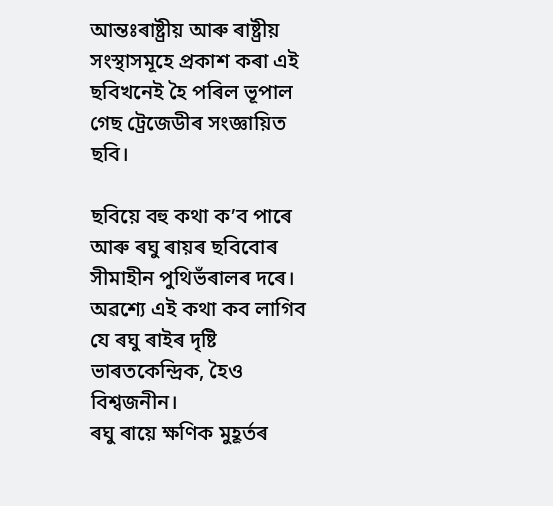আন্তঃৰাষ্ট্ৰীয় আৰু ৰাষ্ট্ৰীয় সংস্থাসমূহে প্ৰকাশ কৰা এই ছবিখনেই হৈ পৰিল ভূপাল গেছ ট্ৰেজেডীৰ সংজ্ঞায়িত ছবি।

ছবিয়ে বহু কথা ক’ব পাৰে আৰু ৰঘু ৰায়ৰ ছবিবোৰ সীমাহীন পুথিভঁৰালৰ দৰে। অৱশ্যে এই কথা কব লাগিব যে ৰঘু ৰাইৰ দৃষ্টি ভাৰতকেন্দ্ৰিক, হৈও বিশ্বজনীন।
ৰঘু ৰায়ে ক্ষণিক মুহূৰ্তৰ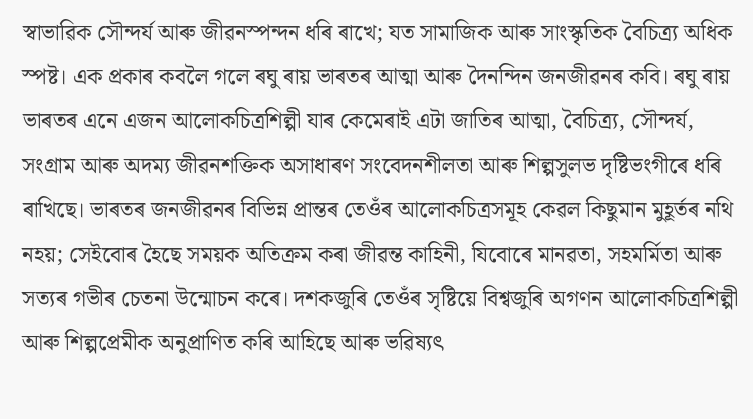স্বাভাৱিক সৌন্দৰ্য আৰু জীৱনস্পন্দন ধৰি ৰাখে; যত সামাজিক আৰু সাংস্কৃতিক বৈচিত্ৰ্য অধিক স্পষ্ট। এক প্ৰকাৰ কবলৈ গলে ৰঘু ৰায় ভাৰতৰ আত্মা আৰু দৈনন্দিন জনজীৱনৰ কবি। ৰঘু ৰায় ভাৰতৰ এনে এজন আলোকচিত্ৰশিল্পী যাৰ কেমেৰাই এটা জাতিৰ আত্মা, বৈচিত্ৰ্য, সৌন্দৰ্য, সংগ্ৰাম আৰু অদম্য জীৱনশক্তিক অসাধাৰণ সংবেদনশীলতা আৰু শিল্পসুলভ দৃষ্টিভংগীৰে ধৰি ৰাখিছে। ভাৰতৰ জনজীৱনৰ বিভিন্ন প্ৰান্তৰ তেওঁৰ আলোকচিত্ৰসমূহ কেৱল কিছুমান মুহূৰ্তৰ নথি নহয়; সেইবোৰ হৈছে সময়ক অতিক্ৰম কৰা জীৱন্ত কাহিনী, যিবোৰে মানৱতা, সহমৰ্মিতা আৰু সত্যৰ গভীৰ চেতনা উন্মোচন কৰে। দশকজুৰি তেওঁৰ সৃষ্টিয়ে বিশ্বজুৰি অগণন আলোকচিত্ৰশিল্পী আৰু শিল্পপ্ৰেমীক অনুপ্ৰাণিত কৰি আহিছে আৰু ভৱিষ্যৎ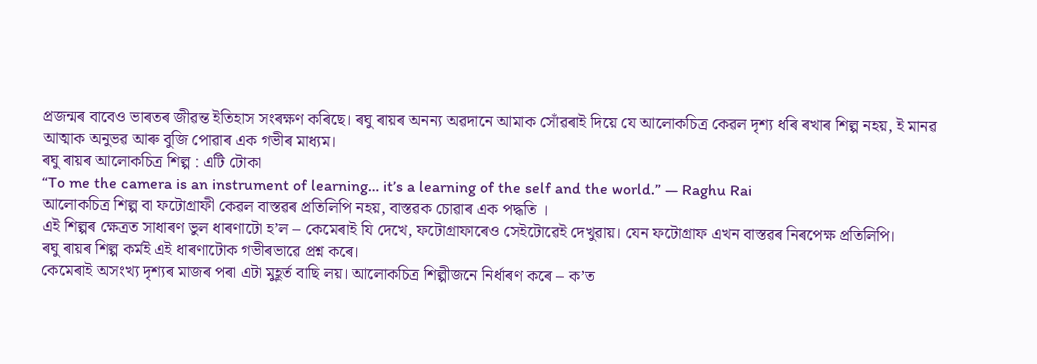প্ৰজন্মৰ বাবেও ভাৰতৰ জীৱন্ত ইতিহাস সংৰক্ষণ কৰিছে। ৰঘু ৰায়ৰ অনন্য অৱদানে আমাক সোঁৱৰাই দিয়ে যে আলোকচিত্ৰ কেৱল দৃশ্য ধৰি ৰখাৰ শিল্প নহয়, ই মানৱ আত্মাক অনুভৱ আৰু বুজি পোৱাৰ এক গভীৰ মাধ্যম।
ৰঘু ৰায়ৰ আলোকচিত্ৰ শিল্প : এটি টোকা
“To me the camera is an instrument of learning… it’s a learning of the self and the world.” — Raghu Rai
আলোকচিত্ৰ শিল্প বা ফটোগ্ৰাফী কেৱল বাস্তৱৰ প্ৰতিলিপি নহয়, বাস্তৱক চোৱাৰ এক পদ্ধতি ।
এই শিল্পৰ ক্ষেত্ৰত সাধাৰণ ভুল ধাৰণাটো হ’ল – কেমেৰাই যি দেখে, ফটোগ্ৰাফাৰেও সেইটোৱেই দেখুৱায়। যেন ফটোগ্ৰাফ এখন বাস্তৱৰ নিৰপেক্ষ প্ৰতিলিপি।
ৰঘু ৰায়ৰ শিল্প কৰ্মই এই ধাৰণাটোক গভীৰভাৱে প্ৰশ্ন কৰে।
কেমেৰাই অসংখ্য দৃশ্যৰ মাজৰ পৰা এটা মুহূৰ্ত বাছি লয়। আলোকচিত্ৰ শিল্পীজনে নিৰ্ধাৰণ কৰে – ক’ত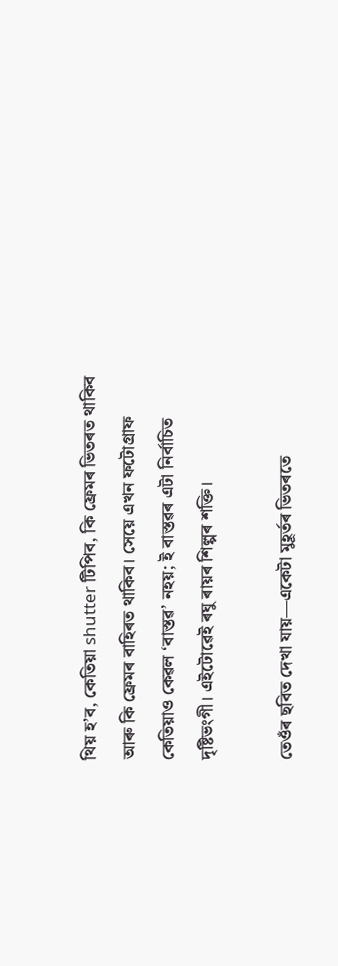থিয় হ’ব, কেতিয়া shutter টিপিব, কি ফ্ৰেমৰ ভিতৰত থাকিব আৰু কি ফ্ৰেমৰ বাহিৰত থাকিব। সেয়ে এখন ফটোগ্ৰাফ কেতিয়াও কেৱল ‘বাস্তৱ’ নহয়; ই বাস্তৱৰ এটা নিৰ্বাচিত দৃষ্টিভংগী। এইটোৱেই ৰঘু ৰায়ৰ শিল্পৰ শক্তি।

তেওঁৰ ছবিত দেখা যায়—একেটা মুহূৰ্তৰ ভিতৰতে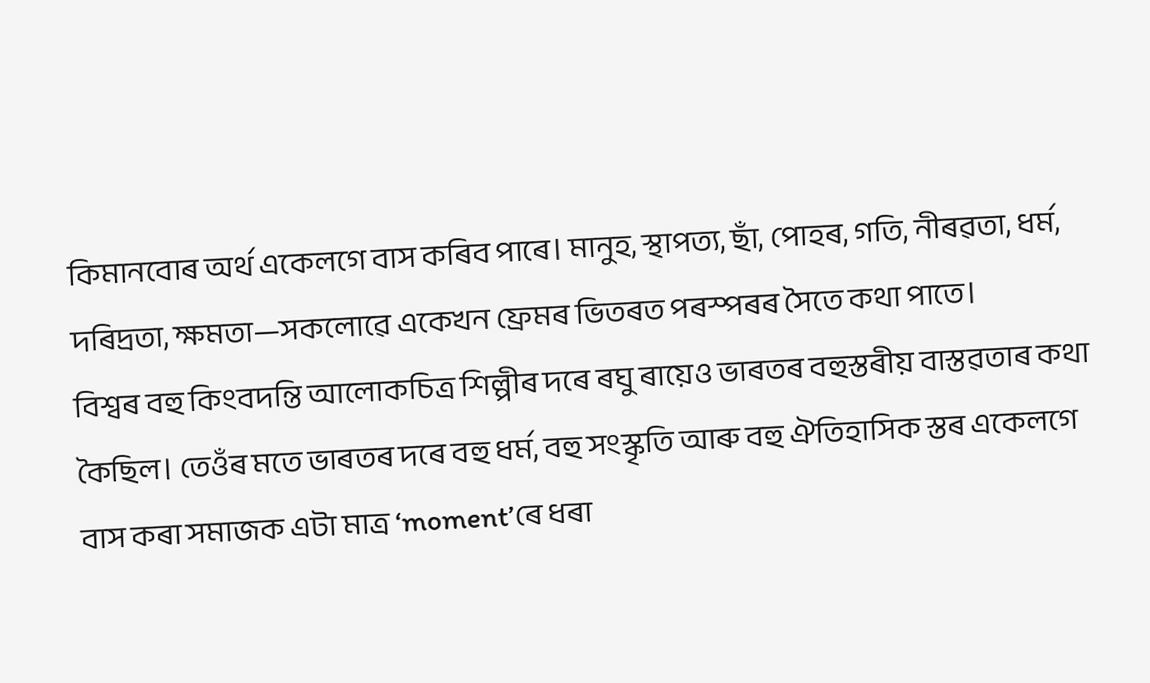কিমানবোৰ অৰ্থ একেলগে বাস কৰিব পাৰে। মানুহ, স্থাপত্য, ছাঁ, পোহৰ, গতি, নীৰৱতা, ধৰ্ম, দৰিদ্ৰতা, ক্ষমতা—সকলোৱে একেখন ফ্ৰেমৰ ভিতৰত পৰস্পৰৰ সৈতে কথা পাতে।
বিশ্বৰ বহু কিংবদন্তি আলোকচিত্ৰ শিল্পীৰ দৰে ৰঘু ৰায়েও ভাৰতৰ বহুস্তৰীয় বাস্তৱতাৰ কথা কৈছিল। তেওঁৰ মতে ভাৰতৰ দৰে বহু ধৰ্ম, বহু সংস্কৃতি আৰু বহু ঐতিহাসিক স্তৰ একেলগে বাস কৰা সমাজক এটা মাত্ৰ ‘moment’ৰে ধৰা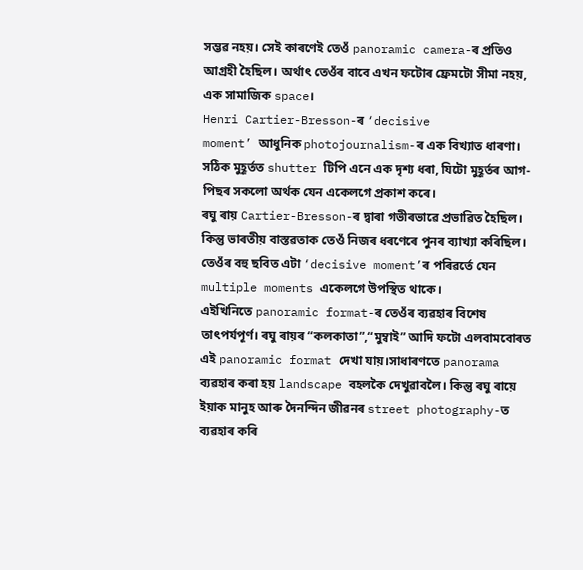সম্ভৱ নহয়। সেই কাৰণেই তেওঁ panoramic camera-ৰ প্ৰতিও আগ্ৰহী হৈছিল। অৰ্থাৎ তেওঁৰ বাবে এখন ফটোৰ ফ্ৰেমটো সীমা নহয়, এক সামাজিক space।
Henri Cartier-Bresson-ৰ ‘decisive
moment’ আধুনিক photojournalism-ৰ এক বিখ্যাত ধাৰণা। সঠিক মুহূৰ্তত shutter টিপি এনে এক দৃশ্য ধৰা, যিটো মুহূৰ্তৰ আগ-পিছৰ সকলো অৰ্থক যেন একেলগে প্ৰকাশ কৰে।
ৰঘু ৰায় Cartier-Bresson-ৰ দ্বাৰা গভীৰভাৱে প্ৰভাৱিত হৈছিল। কিন্তু ভাৰতীয় বাস্তৱতাক তেওঁ নিজৰ ধৰণেৰে পুনৰ ব্যাখ্যা কৰিছিল।
তেওঁৰ বহু ছবিত এটা ‘decisive moment’ৰ পৰিৱৰ্তে যেন multiple moments একেলগে উপস্থিত থাকে।
এইখিনিতে panoramic format-ৰ তেওঁৰ ব্যৱহাৰ বিশেষ তাৎপৰ্যপূৰ্ণ। ৰঘু ৰায়ৰ “কলকাতা”,“মুম্বাই” আদি ফটো এলবামবোৰত এই panoramic format দেখা যায়।সাধাৰণতে panorama ব্যৱহাৰ কৰা হয় landscape বহলকৈ দেখুৱাবলৈ। কিন্তু ৰঘু ৰায়ে ইয়াক মানুহ আৰু দৈনন্দিন জীৱনৰ street photography-ত ব্যৱহাৰ কৰি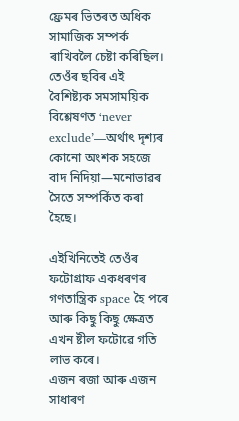ফ্ৰেমৰ ভিতৰত অধিক সামাজিক সম্পৰ্ক ৰাখিবলৈ চেষ্টা কৰিছিল। তেওঁৰ ছবিৰ এই বৈশিষ্ট্যক সমসাময়িক বিশ্লেষণত ‘never exclude’—অৰ্থাৎ দৃশ্যৰ কোনো অংশক সহজে বাদ নিদিয়া—মনোভাৱৰ সৈতে সম্পৰ্কিত কৰা হৈছে।

এইখিনিতেই তেওঁৰ ফটোগ্ৰাফ একধৰণৰ গণতান্ত্ৰিক space হৈ পৰে আৰু কিছু কিছু ক্ষেত্ৰত এখন ষ্টীল ফটোৱে গতি লাভ কৰে।
এজন ৰজা আৰু এজন সাধাৰণ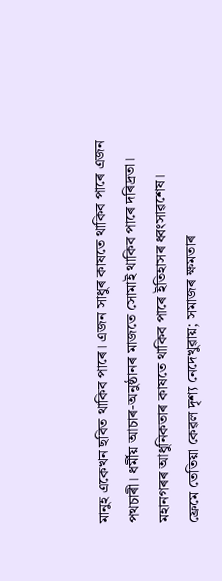মানুহ একেখন ছবিত থাকিব পাৰে। এজন সাধুৰ কাষতে থাকিব পাৰে এজন পথচাৰী। ধৰ্মীয় আচাৰ-অনুষ্ঠানৰ মাজতে সোমাই থাকিব পাৰে দৰিদ্ৰতা। মহানগৰৰ আধুনিকতাৰ কাষতে থাকিব পাৰে ইতিহাসৰ ধ্বংসাৱশেষ।
ফ্ৰেমে তেতিয়া কেৱল দৃশ্য নেদেখুৱায়; সমাজৰ ক্ষমতাৰ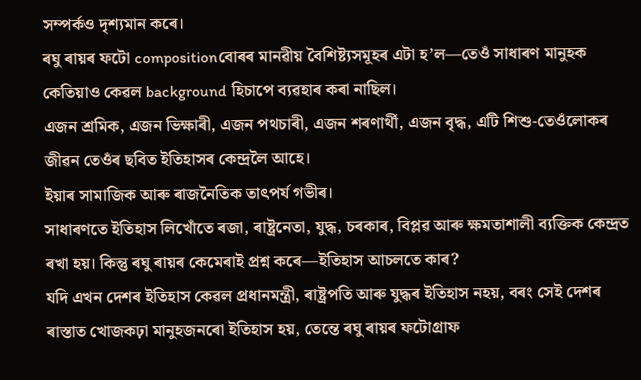সম্পৰ্কও দৃশ্যমান কৰে।
ৰঘু ৰায়ৰ ফটো compositionবোৰৰ মানৱীয় বৈশিষ্ট্যসমূহৰ এটা হ’ল—তেওঁ সাধাৰণ মানুহক কেতিয়াও কেৱল background হিচাপে ব্যৱহাৰ কৰা নাছিল।
এজন শ্ৰমিক, এজন ভিক্ষাৰী, এজন পথচাৰী, এজন শৰণাৰ্থী, এজন বৃদ্ধ, এটি শিশু-তেওঁলোকৰ জীৱন তেওঁৰ ছবিত ইতিহাসৰ কেন্দ্ৰলৈ আহে।
ইয়াৰ সামাজিক আৰু ৰাজনৈতিক তাৎপৰ্য গভীৰ।
সাধাৰণতে ইতিহাস লিখোঁতে ৰজা, ৰাষ্ট্ৰনেতা, যুদ্ধ, চৰকাৰ, বিপ্লৱ আৰু ক্ষমতাশালী ব্যক্তিক কেন্দ্ৰত ৰখা হয়। কিন্তু ৰঘু ৰায়ৰ কেমেৰাই প্ৰশ্ন কৰে—ইতিহাস আচলতে কাৰ?
যদি এখন দেশৰ ইতিহাস কেৱল প্ৰধানমন্ত্ৰী, ৰাষ্ট্ৰপতি আৰু যুদ্ধৰ ইতিহাস নহয়, বৰং সেই দেশৰ ৰাস্তাত খোজকঢ়া মানুহজনৰো ইতিহাস হয়, তেন্তে ৰঘু ৰায়ৰ ফটোগ্ৰাফ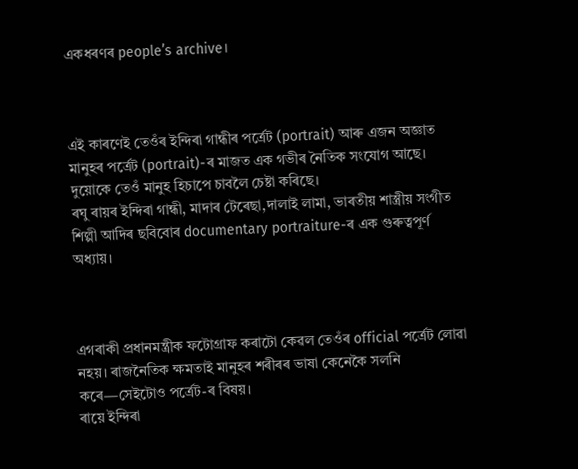একধৰণৰ people’s archive।



এই কাৰণেই তেওঁৰ ইন্দিৰা গান্ধীৰ পৰ্ত্ৰেট (portrait) আৰু এজন অজ্ঞাত মানুহৰ পৰ্ত্ৰেট (portrait)-ৰ মাজত এক গভীৰ নৈতিক সংযোগ আছে। দুয়োকে তেওঁ মানুহ হিচাপে চাবলৈ চেষ্টা কৰিছে।
ৰঘু ৰায়ৰ ইন্দিৰা গান্ধী, মাদাৰ টেৰেছা,দালাই লামা, ভাৰতীয় শাস্ত্ৰীয় সংগীত শিল্পী আদিৰ ছবিবোৰ documentary portraiture-ৰ এক গুৰুত্বপূৰ্ণ অধ্যায়।



এগৰাকী প্ৰধানমন্ত্ৰীক ফটোগ্ৰাফ কৰাটো কেৱল তেওঁৰ official পৰ্ত্রেট লোৱা নহয়। ৰাজনৈতিক ক্ষমতাই মানুহৰ শৰীৰৰ ভাষা কেনেকৈ সলনি কৰে—সেইটোও পৰ্ত্রেট-ৰ বিষয়।
ৰায়ে ইন্দিৰা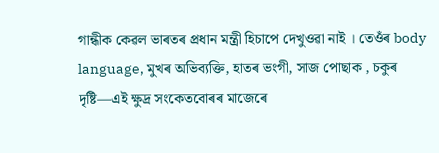গান্ধীক কেৱল ভাৰতৰ প্ৰধান মন্ত্ৰী হিচাপে দেখুওৱা নাই । তেওঁৰ body language, মুখৰ অভিব্যক্তি, হাতৰ ভংগী, সাজ পোছাক , চকুৰ দৃষ্টি—এই ক্ষুদ্ৰ সংকেতবোৰৰ মাজেৰে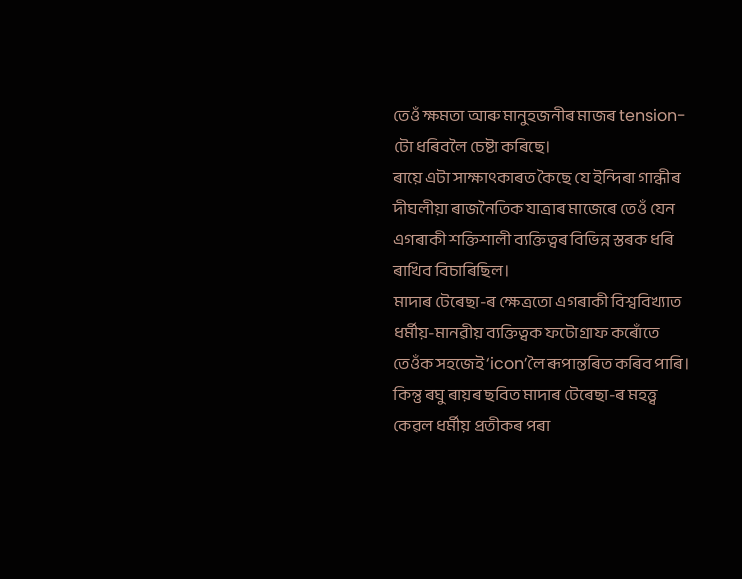তেওঁ ক্ষমতা আৰু মানুহজনীৰ মাজৰ tension-টো ধৰিবলৈ চেষ্টা কৰিছে।
ৰায়ে এটা সাক্ষাৎকাৰত কৈছে যে ইন্দিৰা গান্ধীৰ দীঘলীয়া ৰাজনৈতিক যাত্ৰাৰ মাজেৰে তেওঁ যেন এগৰাকী শক্তিশালী ব্যক্তিত্বৰ বিভিন্ন স্তৰক ধৰি ৰাখিব বিচাৰিছিল।
মাদাৰ টেৰেছা-ৰ ক্ষেত্ৰতো এগৰাকী বিশ্ববিখ্যাত ধৰ্মীয়-মানৱীয় ব্যক্তিত্বক ফটোগ্ৰাফ কৰোঁতে তেওঁক সহজেই ‘icon’লৈ ৰূপান্তৰিত কৰিব পাৰি। কিন্তু ৰঘু ৰায়ৰ ছবিত মাদাৰ টেৰেছা-ৰ মহত্ত্ব কেৱল ধৰ্মীয় প্ৰতীকৰ পৰা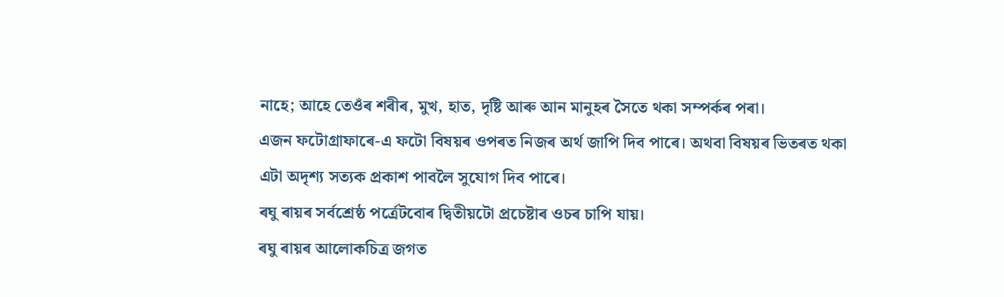নাহে; আহে তেওঁৰ শৰীৰ, মুখ, হাত, দৃষ্টি আৰু আন মানুহৰ সৈতে থকা সম্পৰ্কৰ পৰা।
এজন ফটোগ্ৰাফাৰে-এ ফটো বিষয়ৰ ওপৰত নিজৰ অৰ্থ জাপি দিব পাৰে। অথবা বিষয়ৰ ভিতৰত থকা এটা অদৃশ্য সত্যক প্ৰকাশ পাবলৈ সুযোগ দিব পাৰে।
ৰঘু ৰায়ৰ সৰ্বশ্ৰেষ্ঠ পৰ্ত্ৰেটবোৰ দ্বিতীয়টো প্ৰচেষ্টাৰ ওচৰ চাপি যায়।
ৰঘু ৰায়ৰ আলোকচিত্ৰ জগত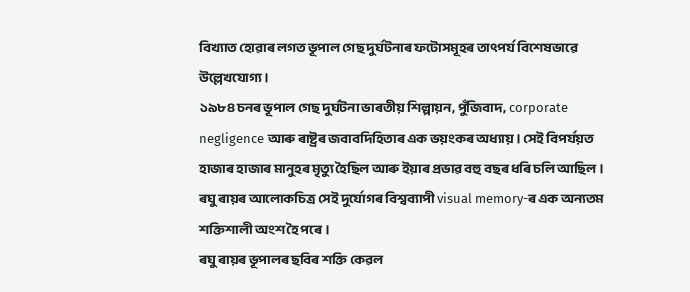বিখ্যাত হোৱাৰ লগত ভূপাল গেছ দুৰ্ঘটনাৰ ফটোসমূহৰ তাৎপৰ্য বিশেষভাৱে উল্লেখযোগ্য।
১৯৮৪ চনৰ ভূপাল গেছ দুৰ্ঘটনা ভাৰতীয় শিল্পায়ন, পুঁজিবাদ, corporate negligence আৰু ৰাষ্ট্ৰৰ জবাবদিহিতাৰ এক ভয়ংকৰ অধ্যায়। সেই বিপৰ্যয়ত হাজাৰ হাজাৰ মানুহৰ মৃত্যু হৈছিল আৰু ইয়াৰ প্ৰভাৱ বহু বছৰ ধৰি চলি আছিল। ৰঘু ৰায়ৰ আলোকচিত্ৰ সেই দুৰ্যোগৰ বিশ্বব্যাপী visual memory-ৰ এক অন্যতম শক্তিশালী অংশ হৈ পৰে।
ৰঘু ৰায়ৰ ভূপালৰ ছবিৰ শক্তি কেৱল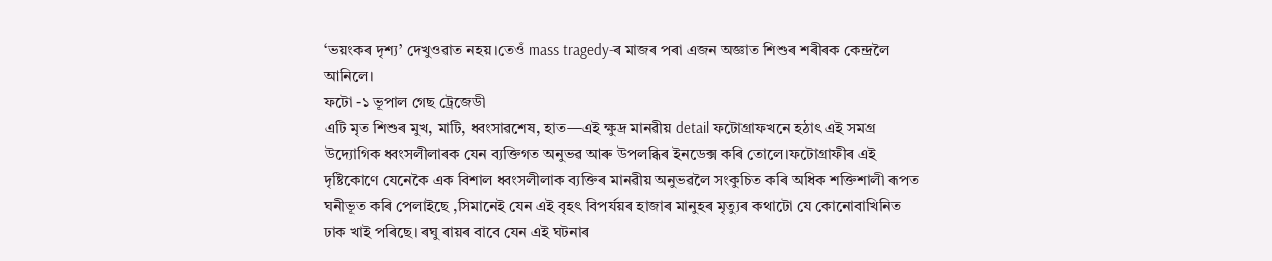‘ভয়ংকৰ দৃশ্য’ দেখুওৱাত নহয়।তেওঁ mass tragedy-ৰ মাজৰ পৰা এজন অজ্ঞাত শিশুৰ শৰীৰক কেন্দ্ৰলৈ আনিলে।
ফটো -১ ভূপাল গেছ ট্ৰেজেডী
এটি মৃত শিশুৰ মুখ, মাটি, ধ্বংসাৱশেষ, হাত—এই ক্ষুদ্ৰ মানৱীয় detail ফটোগ্ৰাফখনে হঠাৎ এই সমগ্ৰ উদ্যোগিক ধ্বংসলীলাৰক যেন ব্যক্তিগত অনুভৱ আৰু উপলব্ধিৰ ইনডেক্স কৰি তোলে।ফটোগ্ৰাফীৰ এই দৃষ্টিকোণে যেনেকৈ এক বিশাল ধ্বংসলীলাক ব্যক্তিৰ মানৱীয় অনুভৱলৈ সংকুচিত কৰি অধিক শক্তিশালী ৰূপত ঘনীভূত কৰি পেলাইছে ,সিমানেই যেন এই বৃহৎ বিপৰ্যয়ৰ হাজাৰ মানুহৰ মৃত্যুৰ কথাটো যে কোনোবাখিনিত ঢাক খাই পৰিছে। ৰঘু ৰায়ৰ বাবে যেন এই ঘটনাৰ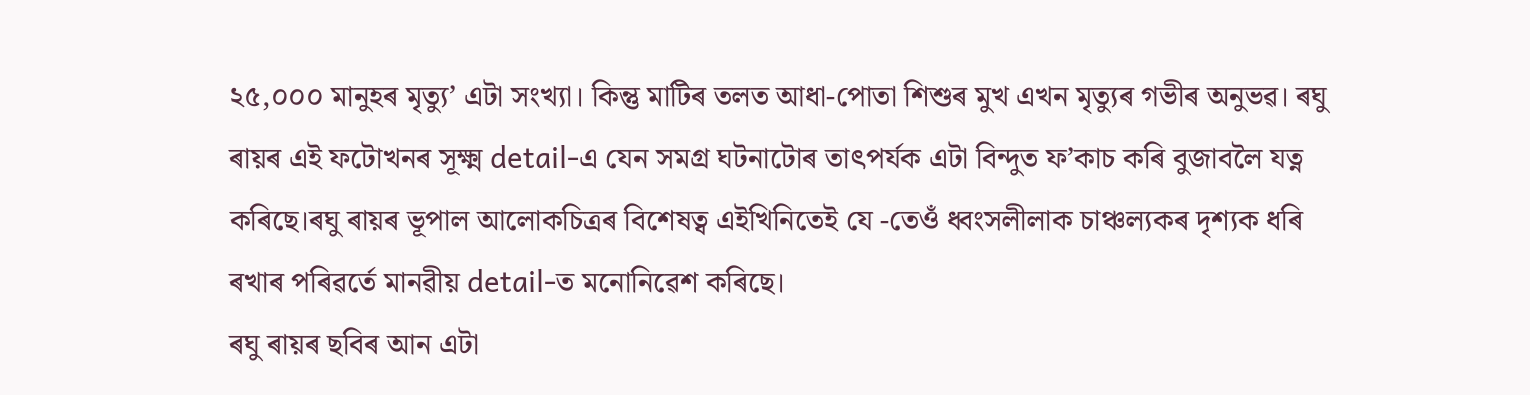২৫,০০০ মানুহৰ মৃত্যু’ এটা সংখ্যা। কিন্তু মাটিৰ তলত আধা-পোতা শিশুৰ মুখ এখন মৃত্যুৰ গভীৰ অনুভৱ। ৰঘু ৰায়ৰ এই ফটোখনৰ সূক্ষ্ম detail-এ যেন সমগ্ৰ ঘটনাটোৰ তাৎপৰ্যক এটা বিন্দুত ফ’কাচ কৰি বুজাবলৈ যত্ন কৰিছে।ৰঘু ৰায়ৰ ভূপাল আলোকচিত্ৰৰ বিশেষত্ব এইখিনিতেই যে -তেওঁ ধ্বংসলীলাক চাঞ্চল্যকৰ দৃশ্যক ধৰি ৰখাৰ পৰিৱৰ্তে মানৱীয় detail-ত মনোনিৱেশ কৰিছে।
ৰঘু ৰায়ৰ ছবিৰ আন এটা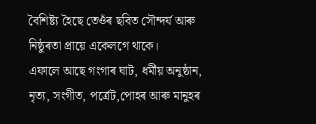বৈশিষ্ট্য হৈছে তেওঁৰ ছবিত সৌন্দৰ্য আৰু নিষ্ঠুৰতা প্ৰায়ে একেলগে থাকে।
এফালে আছে গংগাৰ ঘাট, ধৰ্মীয় অনুষ্ঠান, নৃত্য, সংগীত, পৰ্ত্ৰেট,পোহৰ আৰু মানুহৰ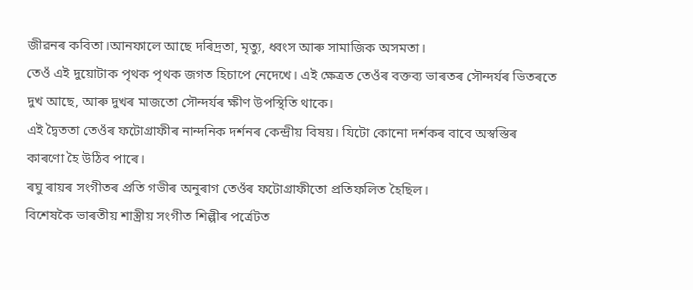জীৱনৰ কবিতা।আনফালে আছে দৰিদ্ৰতা, মৃত্যু, ধ্বংস আৰু সামাজিক অসমতা।
তেওঁ এই দুয়োটাক পৃথক পৃথক জগত হিচাপে নেদেখে। এই ক্ষেত্ৰত তেওঁৰ বক্তব্য ভাৰতৰ সৌন্দৰ্যৰ ভিতৰতে দুখ আছে, আৰু দুখৰ মাজতো সৌন্দৰ্যৰ ক্ষীণ উপস্থিতি থাকে।
এই দ্বৈততা তেওঁৰ ফটোগ্ৰাফীৰ নান্দনিক দৰ্শনৰ কেন্দ্ৰীয় বিষয়। যিটো কোনো দৰ্শকৰ বাবে অস্বস্তিৰ কাৰণো হৈ উঠিব পাৰে।
ৰঘু ৰায়ৰ সংগীতৰ প্ৰতি গভীৰ অনুৰাগ তেওঁৰ ফটোগ্ৰাফীতো প্ৰতিফলিত হৈছিল।
বিশেষকৈ ভাৰতীয় শাস্ত্ৰীয় সংগীত শিল্পীৰ পৰ্ত্ৰেটত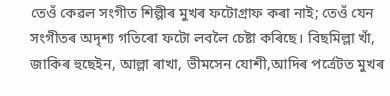তেওঁ কেৱল সংগীত শিল্পীৰ মুখৰ ফটোগ্ৰাফ কৰা নাই; তেওঁ যেন সংগীতৰ অদৃশ্য গতিৰো ফটো লবলৈ চেষ্টা কৰিছে। বিছমিল্লা খাঁ, জাকিৰ হুছেইন, আল্লা ৰাখা, ভীমসেন যোশী,আদিৰ পৰ্ত্ৰেটত মুখৰ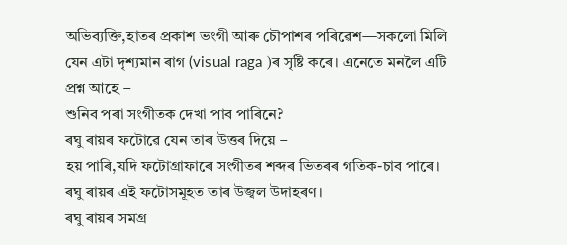অভিব্যক্তি,হাতৰ প্ৰকাশ ভংগী আৰু চৌপাশৰ পৰিৱেশ—সকলো মিলি যেন এটা দৃশ্যমান ৰাগ (visual raga )ৰ সৃষ্টি কৰে। এনেতে মনলৈ এটি প্ৰশ্ন আহে –
শুনিব পৰা সংগীতক দেখা পাব পাৰিনে?
ৰঘু ৰায়ৰ ফটোৱে যেন তাৰ উত্তৰ দিয়ে –
হয় পাৰি,যদি ফটোগ্ৰাফাৰে সংগীতৰ শব্দৰ ভিতৰৰ গতিক-চাব পাৰে। ৰঘু ৰায়ৰ এই ফটোসমূহত তাৰ উজ্বল উদাহৰণ।
ৰঘু ৰায়ৰ সমগ্ৰ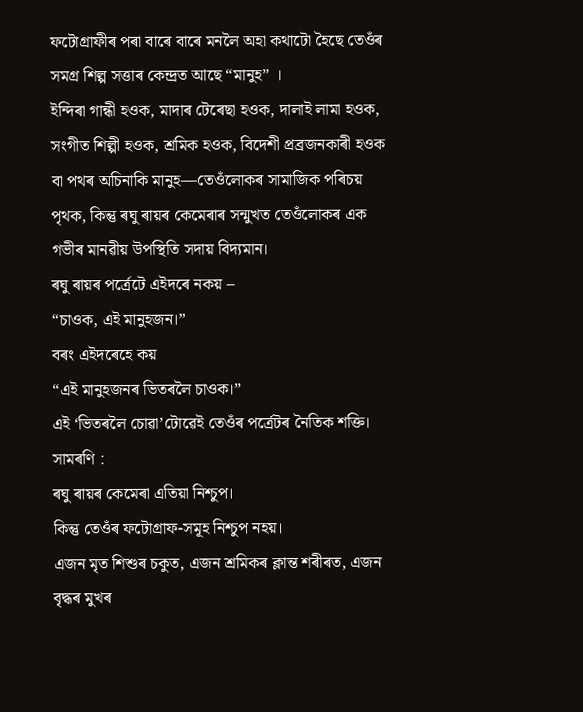ফটোগ্ৰাফীৰ পৰা বাৰে বাৰে মনলৈ অহা কথাটো হৈছে তেওঁৰ সমগ্ৰ শিল্প সত্তাৰ কেন্দ্ৰত আছে “মানুহ” ।
ইন্দিৰা গান্ধী হওক, মাদাৰ টেৰেছা হওক, দালাই লামা হওক, সংগীত শিল্পী হওক, শ্ৰমিক হওক, বিদেশী প্ৰব্ৰজনকাৰী হওক বা পথৰ অচিনাকি মানুহ—তেওঁলোকৰ সামাজিক পৰিচয় পৃথক, কিন্তু ৰঘু ৰায়ৰ কেমেৰাৰ সন্মুখত তেওঁলোকৰ এক গভীৰ মানৱীয় উপস্থিতি সদায় বিদ্যমান।
ৰঘু ৰায়ৰ পৰ্ত্ৰেটে এইদৰে নকয় –
“চাওক, এই মানুহজন।”
বৰং এইদৰেহে কয়
“এই মানুহজনৰ ভিতৰলৈ চাওক।”
এই ‘ভিতৰলৈ চোৱা’টোৱেই তেওঁৰ পৰ্ত্রেটৰ নৈতিক শক্তি।
সামৰণি :
ৰঘু ৰায়ৰ কেমেৰা এতিয়া নিশ্চুপ।
কিন্তু তেওঁৰ ফটোগ্ৰাফ-সমূহ নিশ্চুপ নহয়।
এজন মৃত শিশুৰ চকুত, এজন শ্ৰমিকৰ ক্লান্ত শৰীৰত, এজন বৃদ্ধৰ মুখৰ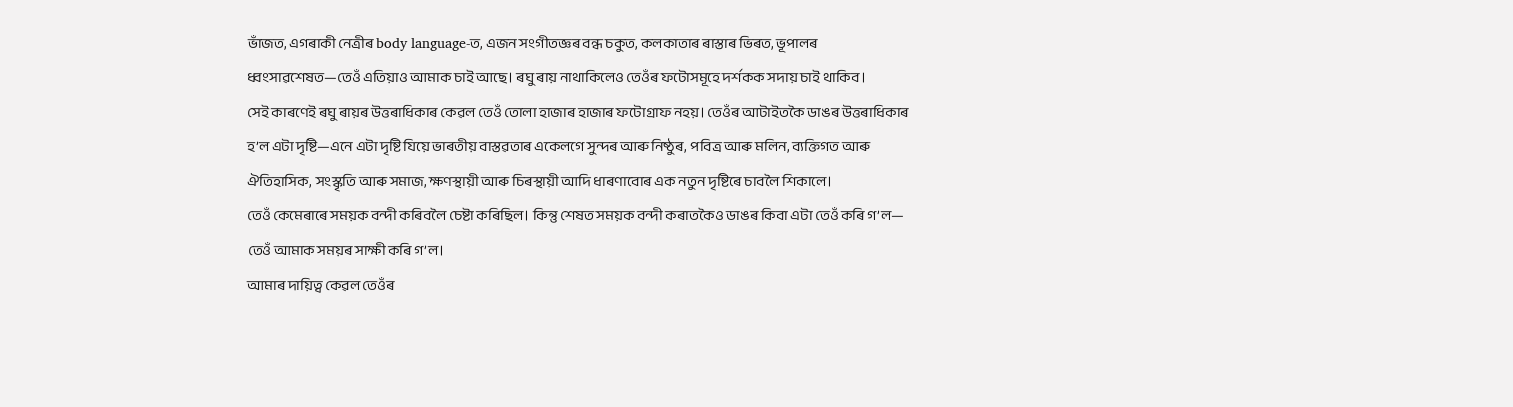ভাঁজত, এগৰাকী নেত্ৰীৰ body language-ত, এজন সংগীতজ্ঞৰ বন্ধ চকুত, কলকাতাৰ ৰাস্তাৰ ভিৰত, ভূপালৰ ধ্বংসাৱশেষত—তেওঁ এতিয়াও আমাক চাই আছে। ৰঘু ৰায় নাথাকিলেও তেওঁৰ ফটোসমূহে দৰ্শকক সদায় চাই থাকিব।
সেই কাৰণেই ৰঘু ৰায়ৰ উত্তৰাধিকাৰ কেৱল তেওঁ তোলা হাজাৰ হাজাৰ ফটোগ্ৰাফ নহয়। তেওঁৰ আটাইতকৈ ডাঙৰ উত্তৰাধিকাৰ হ’ল এটা দৃষ্টি—এনে এটা দৃষ্টি যিয়ে ভাৰতীয় বাস্তৱতাৰ একেলগে সুন্দৰ আৰু নিষ্ঠুৰ, পবিত্ৰ আৰু মলিন, ব্যক্তিগত আৰু ঐতিহাসিক, সংস্কৃতি আৰু সমাজ, ক্ষণস্থায়ী আৰু চিৰস্থায়ী আদি ধাৰণাবোৰ এক নতুন দৃষ্টিৰে চাবলৈ শিকালে।
তেওঁ কেমেৰাৰে সময়ক বন্দী কৰিবলৈ চেষ্টা কৰিছিল। কিন্তু শেষত সময়ক বন্দী কৰাতকৈও ডাঙৰ কিবা এটা তেওঁ কৰি গ’ল—
তেওঁ আমাক সময়ৰ সাক্ষী কৰি গ’ল।
আমাৰ দায়িত্ব কেৱল তেওঁৰ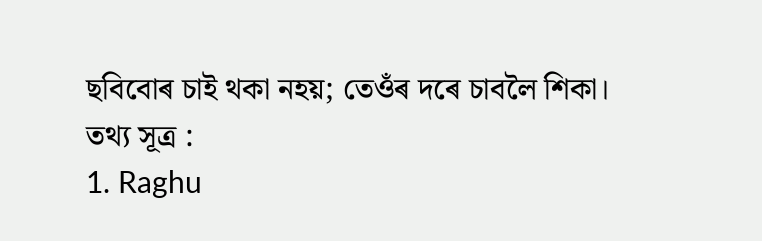ছবিবোৰ চাই থকা নহয়; তেওঁৰ দৰে চাবলৈ শিকা।
তথ্য সূত্ৰ :
1. Raghu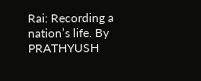Rai: Recording a nation’s life. By PRATHYUSH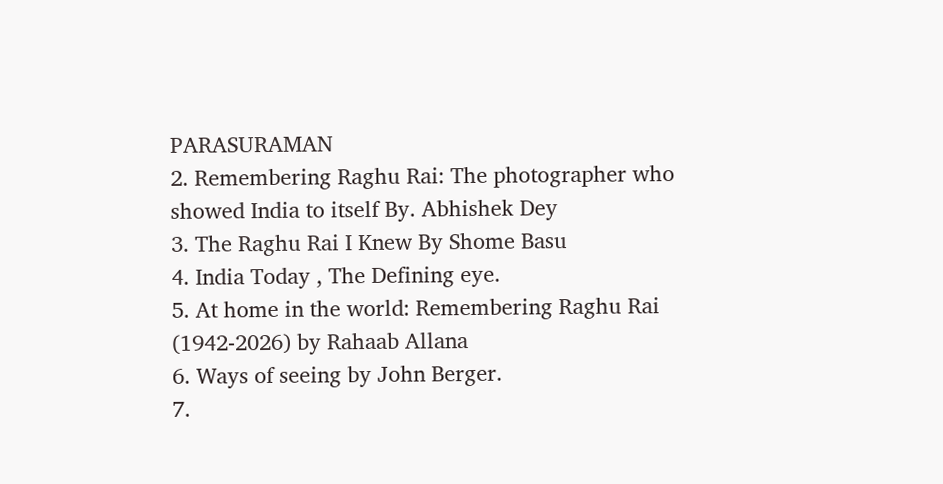PARASURAMAN
2. Remembering Raghu Rai: The photographer who showed India to itself By. Abhishek Dey
3. The Raghu Rai I Knew By Shome Basu
4. India Today , The Defining eye.
5. At home in the world: Remembering Raghu Rai (1942-2026) by Rahaab Allana
6. Ways of seeing by John Berger.
7.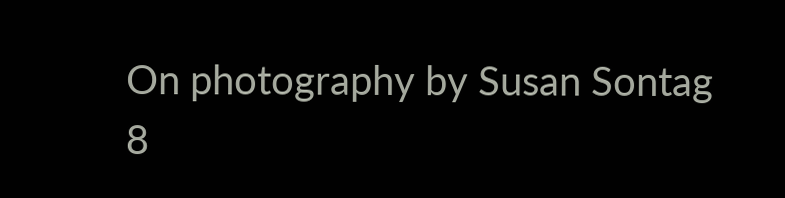On photography by Susan Sontag
8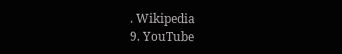. Wikipedia
9. YouTube